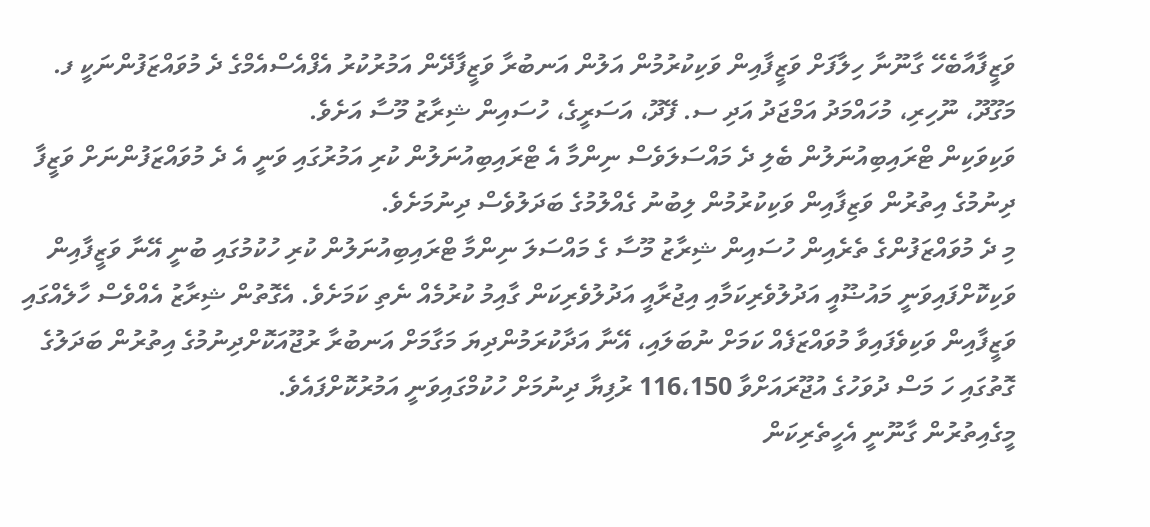ވަޒީފާއާބެހޭ ގާނޫނާ ހިލާފަށް ވަޒީފާއިން ވަކިކުރުމުން އަލުން އަނބުރާ ވަޒީފާދޭން އަމުރުކުރު އެފްއެސްއެމްގެ ދެ މުވައްޒަފުންނަކީ ފ. މަގޫދޫ، ނޫހިރި، މުހައްމަދު އަމްޖަދު އަދި ސ. ފޭދޫ، އަސަރީގެ، ހުސައިން ޝިރާޒު މޫސާ އަށެވެ.
ވަކިވަކިން ޓްރައިބިއުނަލުން ބެލި ދެ މައްސަލަވެސް ނިންމާ އެ ޓްރައިބިއުނަލުން ކުރި އަމުރުގައި ވަނީ އެ ދެ މުވައްޒަފުންނަށް ވަޒީފާ ދިނުމުގެ އިތުރުން ވަޒިފާއިން ވަކިކުރުމުން ލިބުނު ގެއްލުމުގެ ބަދަލުވެސް ދިނުމަށެވެ.
މި ދެ މުވައްޒަފުންގެ ތެރެއިން ހުސައިން ޝިރާޒު މޫސާ ގެ މައްސަލަ ނިންމާ ޓްރައިބިއުނަލުން ކުރި ހުކުމުގައި ބުނީ އޭނާ ވަޒީފާއިން ވަކިކޮށްފައިވަނީ މައުޟޫއީ އަދުލުވެރިކަމާއި އިޖުރާއީ އަދުލުވެރިކަން ގާއިމު ކުރުމެއް ނެތި ކަމަށެވެ. އެގޮތުން ޝިރާޒު އެއްވެސް ހާލެއްގައި ވަޒީފާއިން ވަކިވެފައިވާ މުވައްޒަފެއް ކަމަށް ނުބަލައި، އޭނާ އަދާކުރަމުންދިޔަ މަގާމަށް އަނބުރާ ރުޖޫއަކޮށްދިނުމުގެ އިތުރުން ބަދަލުގެ ގޮތުގައި ހަ މަސް ދުވަހުގެ އުޖޫރައަށްވާ 116،150 ރުފިޔާ ދިނުމަށް ހުކުމްގައިވަނީ އަމުރުކޮށްފައެވެ.
މީގެއިތުރުން ގާނޫނީ އެހީތެރިކަން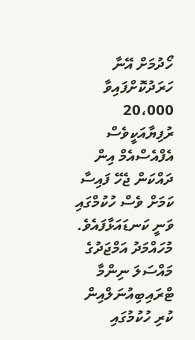ހޯދުމަށް އޭނާ ހަރަދުކޮށްފައިވާ 20،000 ރުފިޔާއަކީވެސް އެފްއެސްއެމް އިން ދައްކަން ޖެހޭ ފައިސާ ކަމަށް ވެސް ހުކުމްގައި ވަނީ ކަނޑައަޅާފައެވެ.
މުހައްމަދު އަމްޖަދުގެ މައްސަލަ ނިންމާ ޓްރައިބިއުނަލްއިން ކުރި ހުކުމުގައި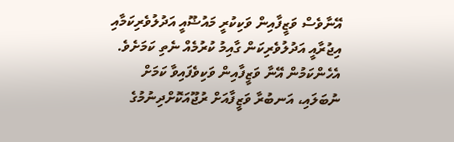އޭނާވެސް ވަޒީފާއިން ވަކިކުރީ މައުޟޫއީ އަދުލުވެރިކަމާއި އިޖުރާއީ އަދުލުވެރިކަން ގާއިމު ކުރުމެއް ނެތި ކަމަށެވެ.
އެހެންކަމުން އޭނާ ވަޒީފާއިން ވަކިވެފައިވާ ކަމަށް ނުބަލައި، އަނބުރާ ވަޒީފާއަށް ރުޖޫއަކޮށްދިނުމުގެ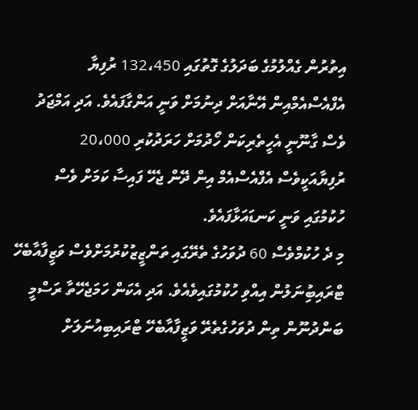އިތުރުން ގެއްލުމުގެ ބަދަލުގެ ގޮތުގައި 132،450 ރުފިޔާ އެފްއެސްއެމްއިން އޭނާއަށް ދިނުމަށް ވަނީ އަންގާފައެވެ. އަދި އަމްޖަދު ވެސް ގާނޫނީ އެހީތެރިކަން ހޯދުމަށް ހަރަދުކުރި 20،000 ރުފިޔާއަކީވެސް އެފްއެސްއެމް އިން ދޭން ޖެހޭ ފައިސާ ކަމަށް ވެސް ހުކުމުގައި ވަނީ ކަނޑައަޅާފައެވެ.
މި ދެ ހުކުމްވެސް 60 ދުވަހުގެ ތެރޭގައި ތަންޒީޒުކުރުމަށްވެސް ވަޒީފާއާބެހޭ ޓްރައިބިުނަލުން އިއްވި ހުކުމުގައިވެއެވެ. އަދި އެކަން ހަމަޖެހޭތާ ރަސްމީ ބަންދުނޫން ތިން ދުވަހުގެތެރޭ ވަޒީފާއާބެހޭ ޓްރައިބިއުނަލަށް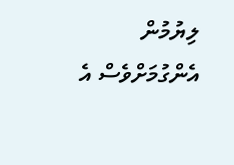ލިޔުމުން އެންގުމަށްވެސް އެ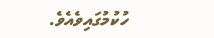ހުކުމުގައިވެއެވެ.